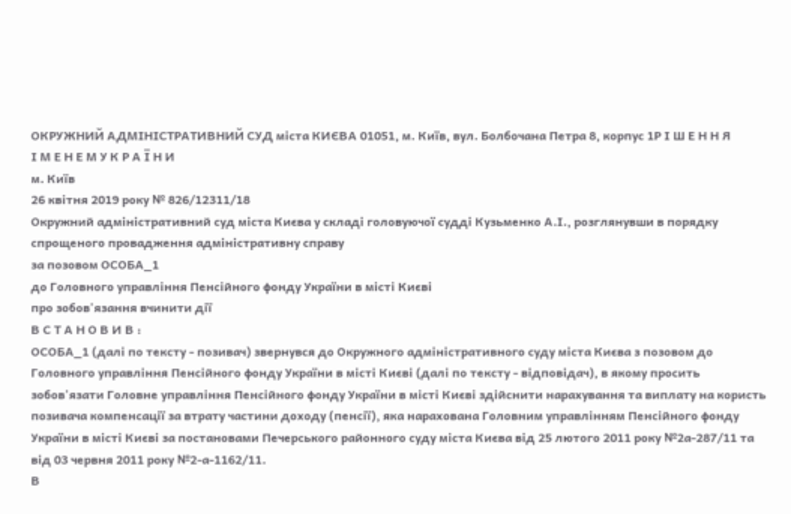ОКРУЖНИЙ АДМІНІСТРАТИВНИЙ СУД міста КИЄВА 01051, м. Київ, вул. Болбочана Петра 8, корпус 1Р І Ш Е Н Н Я
І М Е Н Е М У К Р А Ї Н И
м. Київ
26 квітня 2019 року № 826/12311/18
Окружний адміністративний суд міста Києва у складі головуючої судді Кузьменко А.І., розглянувши в порядку спрощеного провадження адміністративну справу
за позовом ОСОБА_1
до Головного управління Пенсійного фонду України в місті Києві
про зобов'язання вчинити дії
В С Т А Н О В И В :
ОСОБА_1 (далі по тексту - позивач) звернувся до Окружного адміністративного суду міста Києва з позовом до Головного управління Пенсійного фонду України в місті Києві (далі по тексту - відповідач), в якому просить зобов'язати Головне управління Пенсійного фонду України в місті Києві здійснити нарахування та виплату на користь позивача компенсації за втрату частини доходу (пенсії), яка нарахована Головним управлінням Пенсійного фонду України в місті Києві за постановами Печерського районного суду міста Києва від 25 лютого 2011 року №2а-287/11 та від 03 червня 2011 року №2-а-1162/11.
В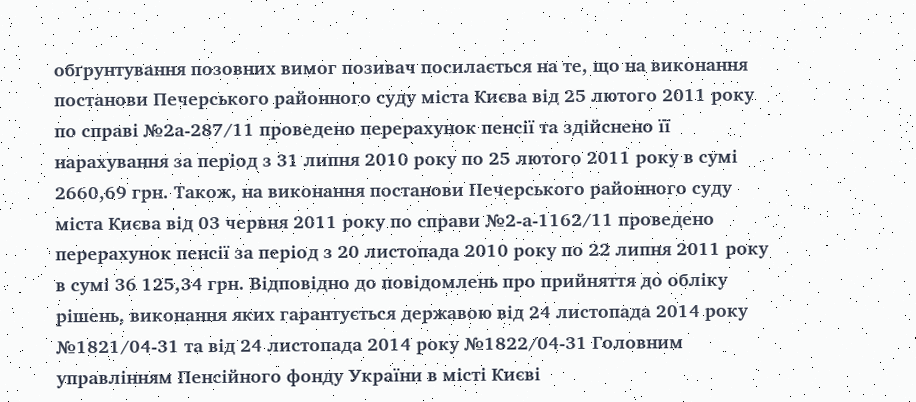обґрунтування позовних вимог позивач посилається на те, що на виконання постанови Печерського районного суду міста Києва від 25 лютого 2011 року по справі №2а-287/11 проведено перерахунок пенсії та здійснено її нарахування за період з 31 липня 2010 року по 25 лютого 2011 року в сумі 2660,69 грн. Також, на виконання постанови Печерського районного суду міста Києва від 03 червня 2011 року по справи №2-а-1162/11 проведено перерахунок пенсії за період з 20 листопада 2010 року по 22 липня 2011 року в сумі 36 125,34 грн. Відповідно до повідомлень про прийняття до обліку рішень, виконання яких гарантується державою від 24 листопада 2014 року №1821/04-31 та від 24 листопада 2014 року №1822/04-31 Головним управлінням Пенсійного фонду України в місті Києві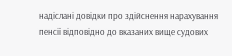надіслані довідки про здійснення нарахування пенсії відповідно до вказаних вище судових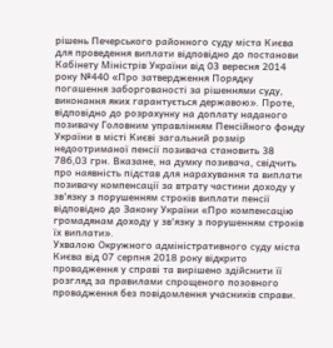рішень Печерського районного суду міста Києва для проведення виплати відповідно до постанови Кабінету Міністрів України від 03 вересня 2014 року №440 «Про затвердження Порядку погашення заборгованості за рішеннями суду, виконання яких гарантується державою». Проте, відповідно до розрахунку на доплату наданого позивачу Головним управлінням Пенсійного фонду України в місті Києві загальний розмір недоотриманої пенсії позивача становить 38 786,03 грн. Вказане, на думку позивача, свідчить про наявність підстав для нарахування та виплати позивачу компенсації за втрату частини доходу у зв'язку з порушенням строків виплати пенсії відповідно до Закону України «Про компенсацію громадянам доходу у зв'язку з порушенням строків їх виплати».
Ухвалою Окружного адміністративного суду міста Києва від 07 серпня 2018 року відкрито провадження у справі та вирішено здійснити її розгляд за правилами спрощеного позовного провадження без повідомлення учасників справи.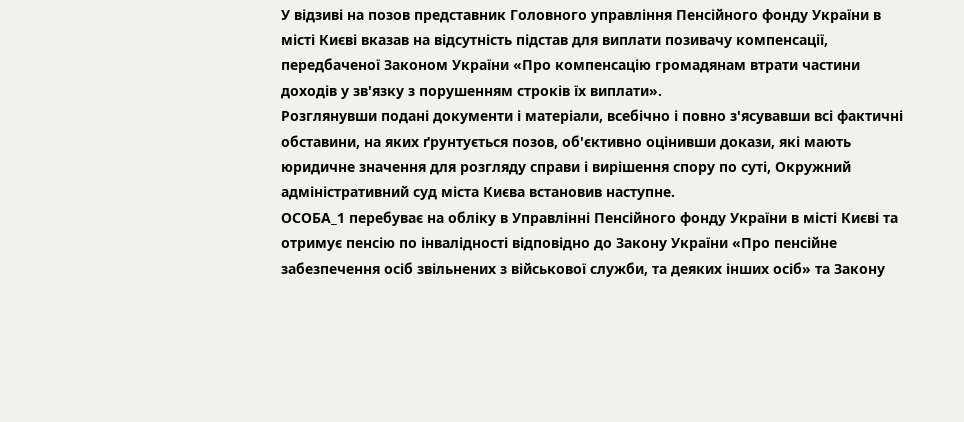У відзиві на позов представник Головного управління Пенсійного фонду України в місті Києві вказав на відсутність підстав для виплати позивачу компенсації, передбаченої Законом України «Про компенсацію громадянам втрати частини доходів у зв'язку з порушенням строків їх виплати».
Розглянувши подані документи і матеріали, всебічно і повно з'ясувавши всі фактичні обставини, на яких ґрунтується позов, об'єктивно оцінивши докази, які мають юридичне значення для розгляду справи і вирішення спору по суті, Окружний адміністративний суд міста Києва встановив наступне.
ОСОБА_1 перебуває на обліку в Управлінні Пенсійного фонду України в місті Києві та отримує пенсію по інвалідності відповідно до Закону України «Про пенсійне забезпечення осіб звільнених з військової служби, та деяких інших осіб» та Закону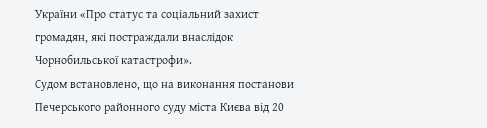України «Про статус та соціальний захист громадян, які постраждали внаслідок Чорнобильської катастрофи».
Судом встановлено, що на виконання постанови Печерського районного суду міста Києва від 20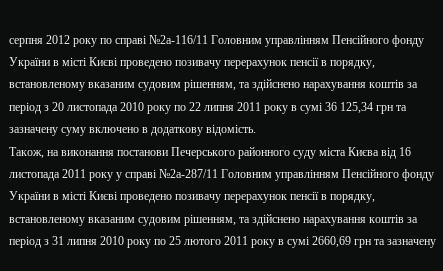серпня 2012 року по справі №2а-116/11 Головним управлінням Пенсійного фонду України в місті Києві проведено позивачу перерахунок пенсії в порядку, встановленому вказаним судовим рішенням, та здійснено нарахування коштів за період з 20 листопада 2010 року по 22 липня 2011 року в сумі 36 125,34 грн та зазначену суму включено в додаткову відомість.
Також, на виконання постанови Печерського районного суду міста Києва від 16 листопада 2011 року у справі №2а-287/11 Головним управлінням Пенсійного фонду України в місті Києві проведено позивачу перерахунок пенсії в порядку, встановленому вказаним судовим рішенням, та здійснено нарахування коштів за період з 31 липня 2010 року по 25 лютого 2011 року в сумі 2660,69 грн та зазначену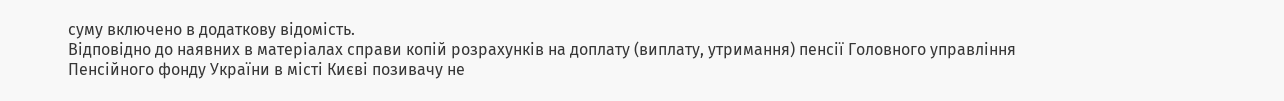суму включено в додаткову відомість.
Відповідно до наявних в матеріалах справи копій розрахунків на доплату (виплату, утримання) пенсії Головного управління Пенсійного фонду України в місті Києві позивачу не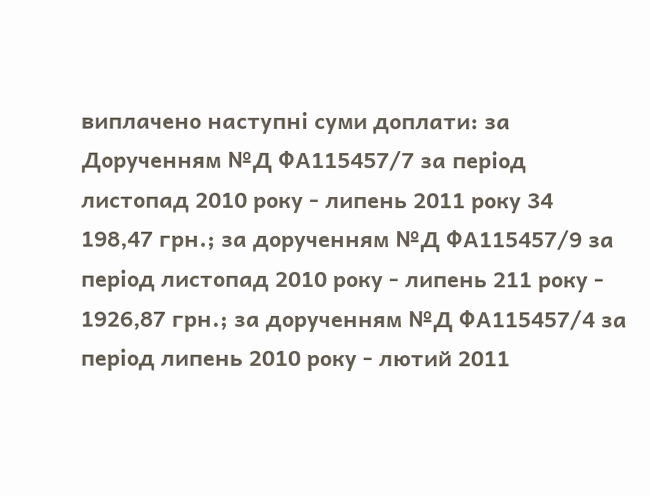виплачено наступні суми доплати: за Дорученням №Д ФА115457/7 за період листопад 2010 року - липень 2011 року 34 198,47 грн.; за дорученням №Д ФА115457/9 за період листопад 2010 року - липень 211 року - 1926,87 грн.; за дорученням №Д ФА115457/4 за період липень 2010 року - лютий 2011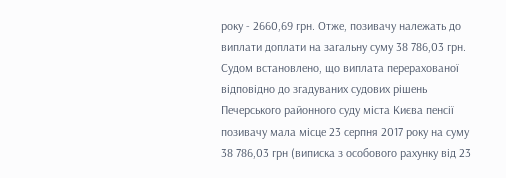року - 2660,69 грн. Отже, позивачу належать до виплати доплати на загальну суму 38 786,03 грн.
Судом встановлено, що виплата перерахованої відповідно до згадуваних судових рішень Печерського районного суду міста Києва пенсії позивачу мала місце 23 серпня 2017 року на суму 38 786,03 грн (виписка з особового рахунку від 23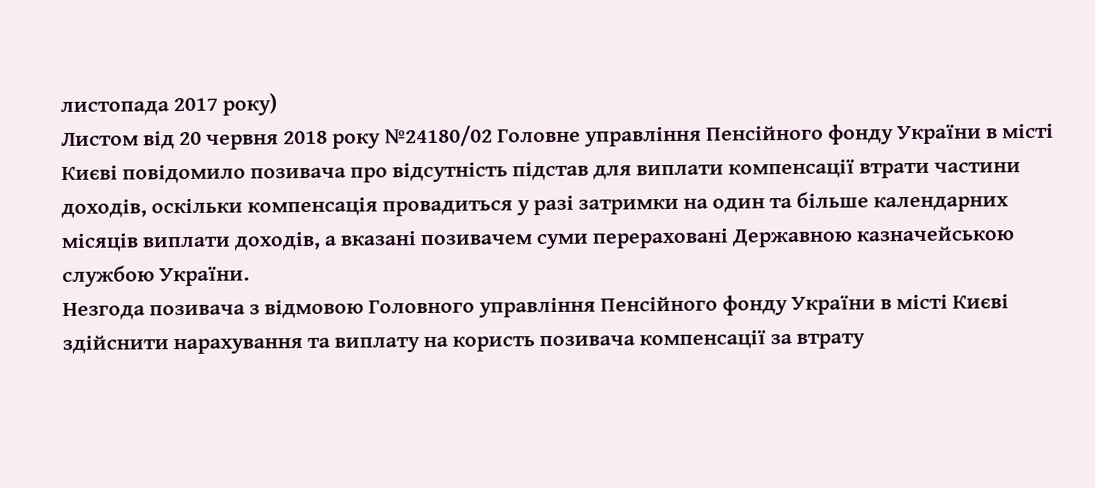листопада 2017 року)
Листом від 20 червня 2018 року №24180/02 Головне управління Пенсійного фонду України в місті Києві повідомило позивача про відсутність підстав для виплати компенсації втрати частини доходів, оскільки компенсація провадиться у разі затримки на один та більше календарних місяців виплати доходів, а вказані позивачем суми перераховані Державною казначейською службою України.
Незгода позивача з відмовою Головного управління Пенсійного фонду України в місті Києві здійснити нарахування та виплату на користь позивача компенсації за втрату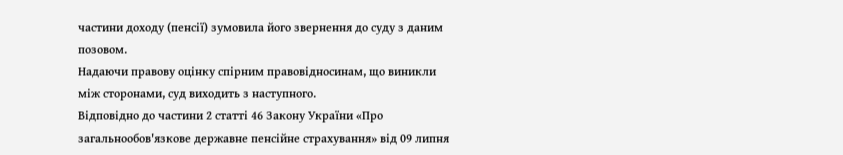частини доходу (пенсії) зумовила його звернення до суду з даним позовом.
Надаючи правову оцінку спірним правовідносинам, що виникли між сторонами, суд виходить з наступного.
Відповідно до частини 2 статті 46 Закону України «Про загальнообов'язкове державне пенсійне страхування» від 09 липня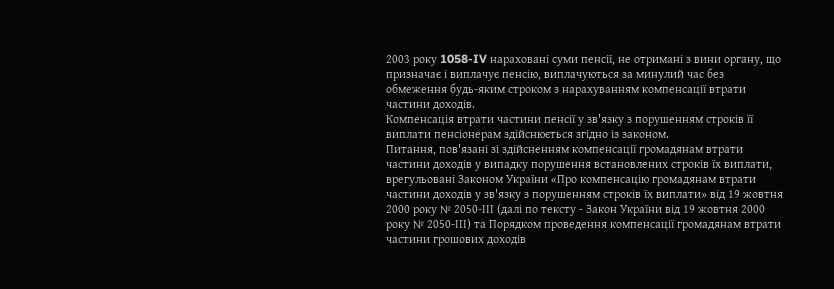2003 року 1058-IV нараховані суми пенсії, не отримані з вини органу, що призначає і виплачує пенсію, виплачуються за минулий час без обмеження будь-яким строком з нарахуванням компенсації втрати частини доходів.
Компенсація втрати частини пенсії у зв'язку з порушенням строків її виплати пенсіонерам здійснюється згідно із законом.
Питання, пов'язані зі здійсненням компенсації громадянам втрати частини доходів у випадку порушення встановлених строків їх виплати, врегульовані Законом України «Про компенсацію громадянам втрати частини доходів у зв'язку з порушенням строків їх виплати» від 19 жовтня 2000 року № 2050-ІІІ (далі по тексту - Закон України від 19 жовтня 2000 року № 2050-ІІІ) та Порядком проведення компенсації громадянам втрати частини грошових доходів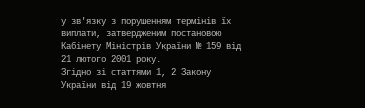у зв'язку з порушенням термінів їх виплати, затвердженим постановою Кабінету Міністрів України № 159 від 21 лютого 2001 року.
Згідно зі статтями 1, 2 Закону України від 19 жовтня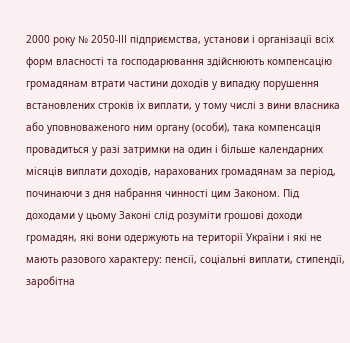2000 року № 2050-ІІІ підприємства, установи і організації всіх форм власності та господарювання здійснюють компенсацію громадянам втрати частини доходів у випадку порушення встановлених строків їх виплати, у тому числі з вини власника або уповноваженого ним органу (особи), така компенсація провадиться у разі затримки на один і більше календарних місяців виплати доходів, нарахованих громадянам за період, починаючи з дня набрання чинності цим Законом. Під доходами у цьому Законі слід розуміти грошові доходи громадян, які вони одержують на території України і які не мають разового характеру: пенсії, соціальні виплати, стипендії, заробітна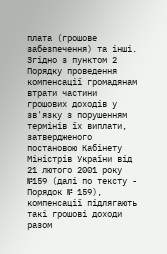плата (грошове забезпечення) та інші.
Згідно з пунктом 2 Порядку проведення компенсації громадянам втрати частини грошових доходів у зв'язку з порушенням термінів їх виплати, затвердженого постановою Кабінету Міністрів України від 21 лютого 2001 року №159 (далі по тексту - Порядок № 159), компенсації підлягають такі грошові доходи разом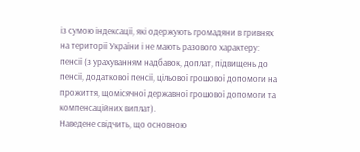із сумою індексації, які одержують громадяни в гривнях на території України і не мають разового характеру: пенсії (з урахуванням надбавок, доплат, підвищень до пенсії, додаткової пенсії, цільової грошової допомоги на прожиття, щомісячної державної грошової допомоги та компенсаційних виплат).
Наведене свідчить, що основною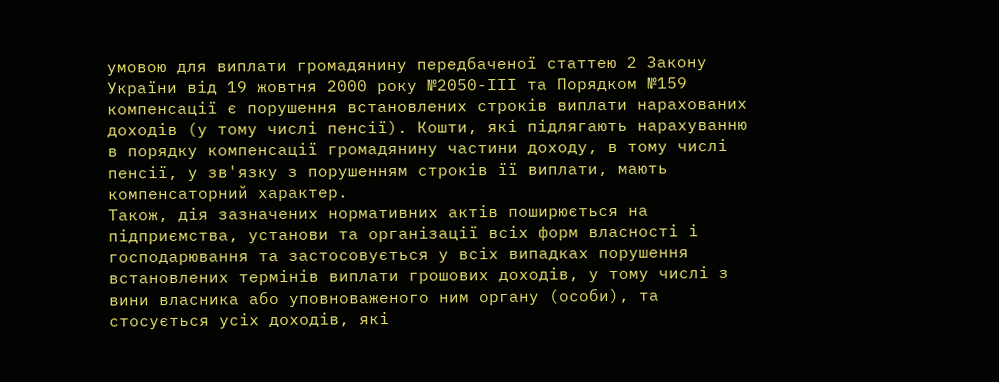умовою для виплати громадянину передбаченої статтею 2 Закону України від 19 жовтня 2000 року №2050-ІІІ та Порядком №159 компенсації є порушення встановлених строків виплати нарахованих доходів (у тому числі пенсії). Кошти, які підлягають нарахуванню в порядку компенсації громадянину частини доходу, в тому числі пенсії, у зв'язку з порушенням строків її виплати, мають компенсаторний характер.
Також, дія зазначених нормативних актів поширюється на підприємства, установи та організації всіх форм власності і господарювання та застосовується у всіх випадках порушення встановлених термінів виплати грошових доходів, у тому числі з вини власника або уповноваженого ним органу (особи), та стосується усіх доходів, які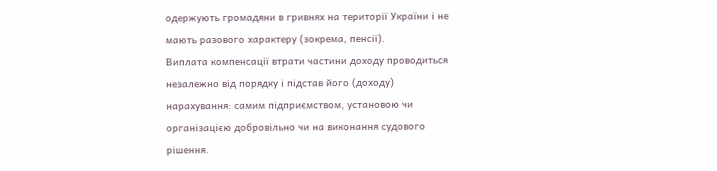одержують громадяни в гривнях на території України і не мають разового характеру (зокрема, пенсії).
Виплата компенсації втрати частини доходу проводиться незалежно від порядку і підстав його (доходу) нарахування: самим підприємством, установою чи організацією добровільно чи на виконання судового рішення.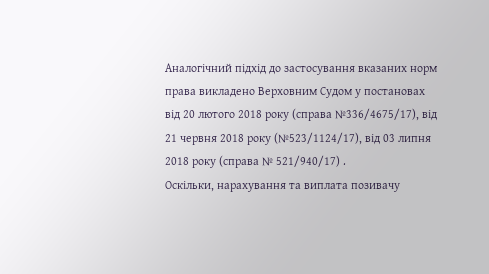Аналогічний підхід до застосування вказаних норм права викладено Верховним Судом у постановах від 20 лютого 2018 року (справа №336/4675/17), від 21 червня 2018 року (№523/1124/17), від 03 липня 2018 року (справа № 521/940/17) .
Оскільки, нарахування та виплата позивачу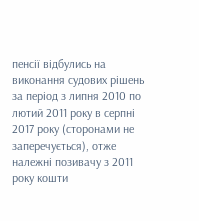пенсії відбулись на виконання судових рішень за період з липня 2010 по лютий 2011 року в серпні 2017 року (сторонами не заперечується), отже належні позивачу з 2011 року кошти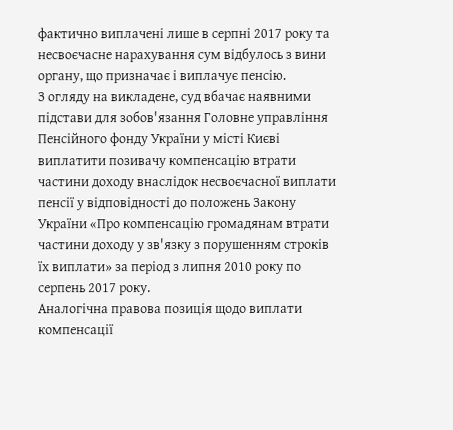фактично виплачені лише в серпні 2017 року та несвоєчасне нарахування сум відбулось з вини органу, що призначає і виплачує пенсію.
З огляду на викладене, суд вбачає наявними підстави для зобов'язання Головне управління Пенсійного фонду України у місті Києві виплатити позивачу компенсацію втрати частини доходу внаслідок несвоєчасної виплати пенсії у відповідності до положень Закону України «Про компенсацію громадянам втрати частини доходу у зв'язку з порушенням строків їх виплати» за період з липня 2010 року по серпень 2017 року.
Аналогічна правова позиція щодо виплати компенсації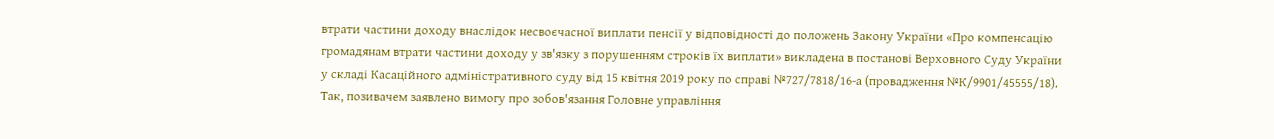втрати частини доходу внаслідок несвоєчасної виплати пенсії у відповідності до положень Закону України «Про компенсацію громадянам втрати частини доходу у зв'язку з порушенням строків їх виплати» викладена в постанові Верховного Суду України у складі Касаційного адміністративного суду від 15 квітня 2019 року по справі №727/7818/16-а (провадження №К/9901/45555/18).
Так, позивачем заявлено вимогу про зобов'язання Головне управління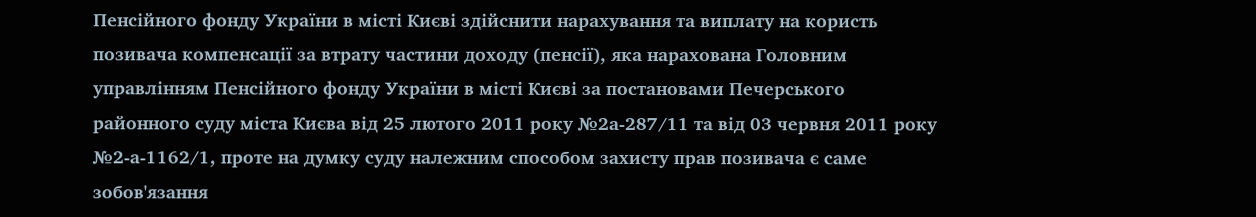Пенсійного фонду України в місті Києві здійснити нарахування та виплату на користь позивача компенсації за втрату частини доходу (пенсії), яка нарахована Головним управлінням Пенсійного фонду України в місті Києві за постановами Печерського районного суду міста Києва від 25 лютого 2011 року №2а-287/11 та від 03 червня 2011 року №2-а-1162/1, проте на думку суду належним способом захисту прав позивача є саме зобов'язання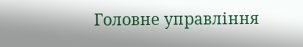Головне управління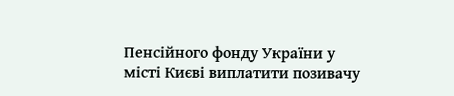Пенсійного фонду України у місті Києві виплатити позивачу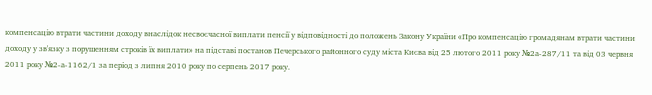компенсацію втрати частини доходу внаслідок несвоєчасної виплати пенсії у відповідності до положень Закону України «Про компенсацію громадянам втрати частини доходу у зв'язку з порушенням строків їх виплати» на підставі постанов Печерського районного суду міста Києва від 25 лютого 2011 року №2а-287/11 та від 03 червня 2011 року №2-а-1162/1 за період з липня 2010 року по серпень 2017 року.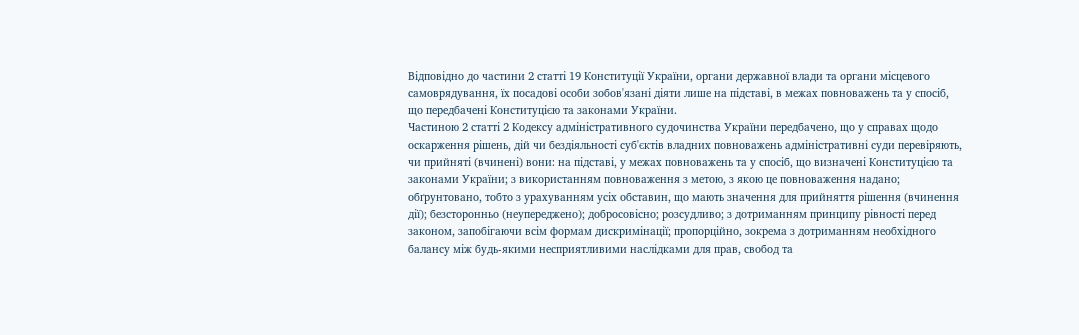Відповідно до частини 2 статті 19 Конституції України, органи державної влади та органи місцевого самоврядування, їх посадові особи зобов'язані діяти лише на підставі, в межах повноважень та у спосіб, що передбачені Конституцією та законами України.
Частиною 2 статті 2 Кодексу адміністративного судочинства України передбачено, що у справах щодо оскарження рішень, дій чи бездіяльності суб'єктів владних повноважень адміністративні суди перевіряють, чи прийняті (вчинені) вони: на підставі, у межах повноважень та у спосіб, що визначені Конституцією та законами України; з використанням повноваження з метою, з якою це повноваження надано; обґрунтовано, тобто з урахуванням усіх обставин, що мають значення для прийняття рішення (вчинення дії); безсторонньо (неупереджено); добросовісно; розсудливо; з дотриманням принципу рівності перед законом, запобігаючи всім формам дискримінації; пропорційно, зокрема з дотриманням необхідного балансу між будь-якими несприятливими наслідками для прав, свобод та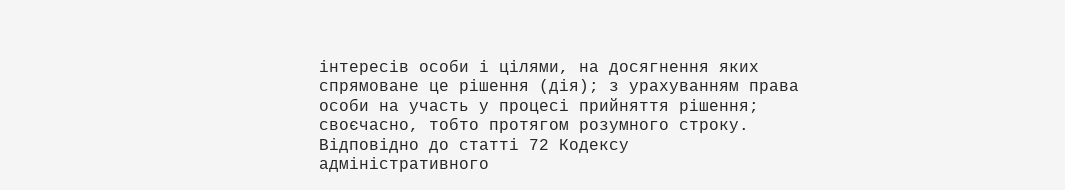інтересів особи і цілями, на досягнення яких спрямоване це рішення (дія); з урахуванням права особи на участь у процесі прийняття рішення; своєчасно, тобто протягом розумного строку.
Відповідно до статті 72 Кодексу адміністративного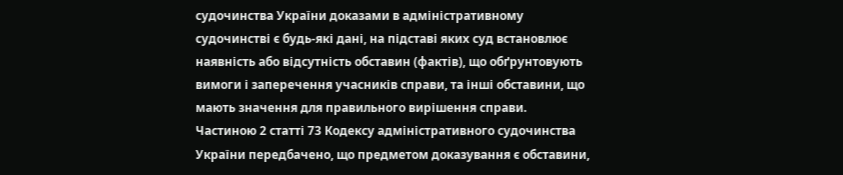судочинства України доказами в адміністративному судочинстві є будь-які дані, на підставі яких суд встановлює наявність або відсутність обставин (фактів), що обґрунтовують вимоги і заперечення учасників справи, та інші обставини, що мають значення для правильного вирішення справи.
Частиною 2 статті 73 Кодексу адміністративного судочинства України передбачено, що предметом доказування є обставини,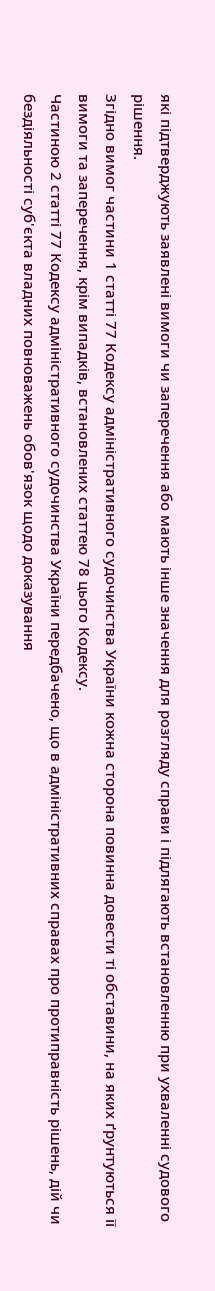які підтверджують заявлені вимоги чи заперечення або мають інше значення для розгляду справи і підлягають встановленню при ухваленні судового рішення.
Згідно вимог частини 1 статті 77 Кодексу адміністративного судочинства України кожна сторона повинна довести ті обставини, на яких ґрунтуються її вимоги та заперечення, крім випадків, встановлених статтею 78 цього Кодексу.
Частиною 2 статті 77 Кодексу адміністративного судочинства України передбачено, що в адміністративних справах про протиправність рішень, дій чи бездіяльності суб'єкта владних повноважень обов'язок щодо доказування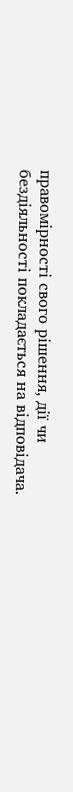правомірності свого рішення, дії чи бездіяльності покладається на відповідача.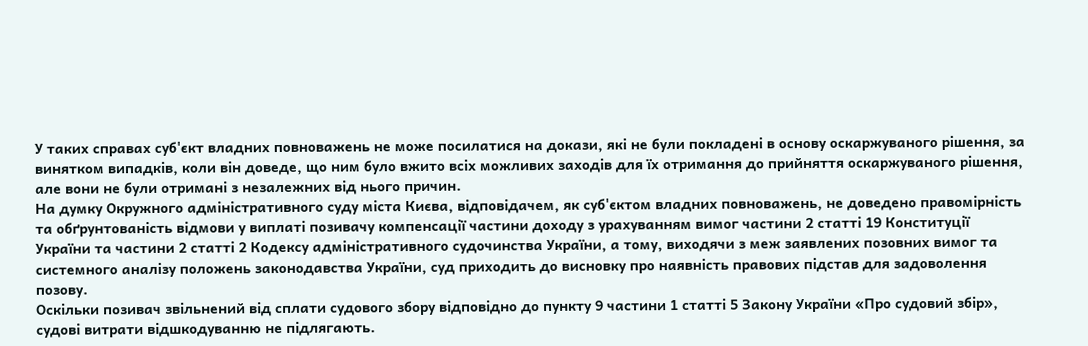У таких справах суб'єкт владних повноважень не може посилатися на докази, які не були покладені в основу оскаржуваного рішення, за винятком випадків, коли він доведе, що ним було вжито всіх можливих заходів для їх отримання до прийняття оскаржуваного рішення, але вони не були отримані з незалежних від нього причин.
На думку Окружного адміністративного суду міста Києва, відповідачем, як суб'єктом владних повноважень, не доведено правомірність та обґрунтованість відмови у виплаті позивачу компенсації частини доходу з урахуванням вимог частини 2 статті 19 Конституції України та частини 2 статті 2 Кодексу адміністративного судочинства України, а тому, виходячи з меж заявлених позовних вимог та системного аналізу положень законодавства України, суд приходить до висновку про наявність правових підстав для задоволення позову.
Оскільки позивач звільнений від сплати судового збору відповідно до пункту 9 частини 1 статті 5 Закону України «Про судовий збір», судові витрати відшкодуванню не підлягають.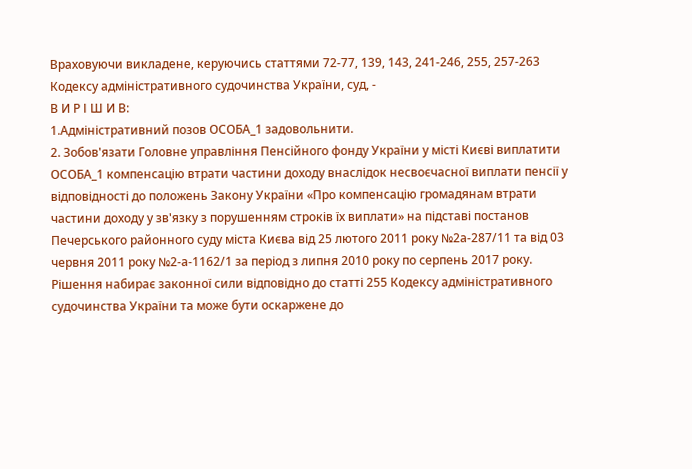Враховуючи викладене, керуючись статтями 72-77, 139, 143, 241-246, 255, 257-263 Кодексу адміністративного судочинства України, суд, -
В И Р І Ш И В:
1.Адміністративний позов ОСОБА_1 задовольнити.
2. Зобов'язати Головне управління Пенсійного фонду України у місті Києві виплатити ОСОБА_1 компенсацію втрати частини доходу внаслідок несвоєчасної виплати пенсії у відповідності до положень Закону України «Про компенсацію громадянам втрати частини доходу у зв'язку з порушенням строків їх виплати» на підставі постанов Печерського районного суду міста Києва від 25 лютого 2011 року №2а-287/11 та від 03 червня 2011 року №2-а-1162/1 за період з липня 2010 року по серпень 2017 року.
Рішення набирає законної сили відповідно до статті 255 Кодексу адміністративного судочинства України та може бути оскаржене до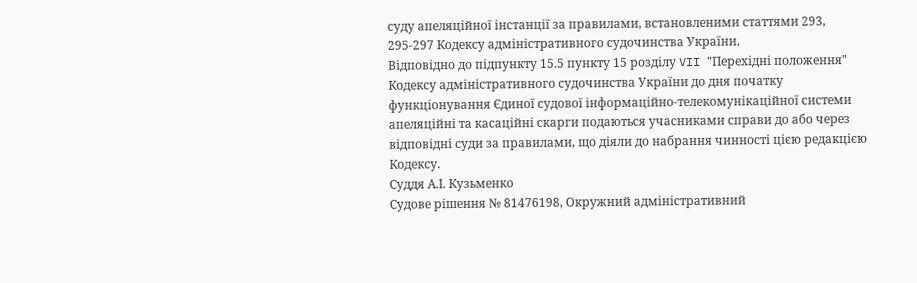суду апеляційної інстанції за правилами, встановленими статтями 293, 295-297 Кодексу адміністративного судочинства України.
Відповідно до підпункту 15.5 пункту 15 розділу VII "Перехідні положення" Кодексу адміністративного судочинства України до дня початку функціонування Єдиної судової інформаційно-телекомунікаційної системи апеляційні та касаційні скарги подаються учасниками справи до або через відповідні суди за правилами, що діяли до набрання чинності цією редакцією Кодексу.
Суддя А.І. Кузьменко
Судове рішення № 81476198, Окружний адміністративний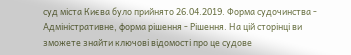суд міста Києва було прийнято 26.04.2019. Форма судочинства - Адміністративне, форма рішення - Рішення. На цій сторінці ви зможете знайти ключові відомості про це судове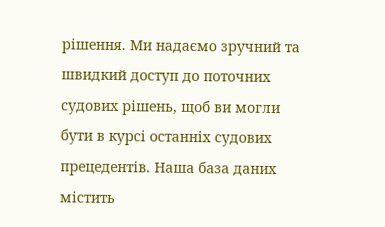рішення. Ми надаємо зручний та швидкий доступ до поточних судових рішень, щоб ви могли бути в курсі останніх судових прецедентів. Наша база даних містить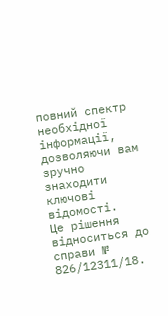повний спектр необхідної інформації, дозволяючи вам зручно знаходити ключові відомості.
Це рішення відноситься до справи № 826/12311/18.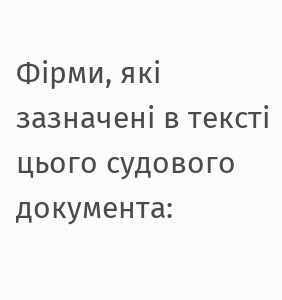Фірми, які зазначені в тексті цього судового документа: